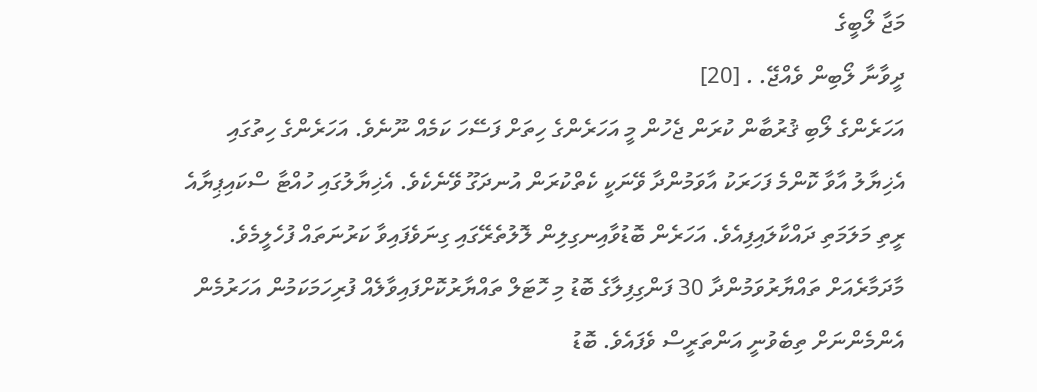މަޖާ ލޯބީގެ
ދީވާނާ ލޯބިން ވެއްޖޭ. . [20]
އަހަރެންގެ ލޯބި ޤުރުބާން ކުރަން ޖެހުން މީ އަހަރެންގެ ހިތަށް ފަސޭހަ ކަމެއް ނޫނެވެ. އަހަރެންގެ ހިތުގައި އެޚިޔާލު އާވާ ކޮންމެ ފަހަރަކު އާވަމުންދާ ވޭނަކީ ކެތްކުރަން އުނދަގޫ ވޭނެކެވެ. އެޚިޔާލުގައި ހުއްޓާ ސްކައިޕިޔާއެ ރީތި މަލަމަތި ދައްކާލައިފިއެވެ. އަހަރެން ބޮޑުވާއިނގިލިން ލޮލުތެރޭގައި ގިނަވެފައިވާ ކަރުނަތައް ފުހެލީމެވެ.
މާދަމާރެއަށް ތައްޔާރުވަމުންދާ 30 ފަންގިފިލާގެ ބޮޑު މި ހޮޓަލް ތައްޔާރުކޮށްފައިވާލެއް ފުރިހަމަކަމުން އަހަރުމެން އެންމެންނަށް ތިބެވުނީ އަންތަރީސް ވެފައެވެ. ބޮޑު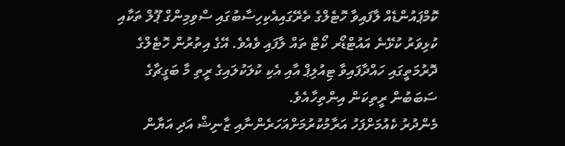ކޮމްޕައުންޑެއް ލާފައިވާ ހޮޓެލްގެ ތެރޭގައިއެކިހިސާބުގައި ސްވިމިންގް ޕޫލް ތަކާއި ކުޅިވަރު ކުޅޭނެ އައުޓްޑޯރ ކޯޓް ތައް ލާފައި ވެއެވެ. އޭގެ އިތުރުން ހޮޓެލްގެ ދޮރުމަތީގައި ހައްދާފައިވާ ޓިއުލިޕް އާއި އެކި ކުލަކުލައިގެ ރީތި މާ ބަގީޗާގެ ސަބަބުން ރީތިކަން އިންތިހާއެވެ.
މެންދުރު ކެއުމަށްފަހު އަރާމުކުރުމަށްއަހަރެންނާއި ޒާނިޝް އަދި އަޔާން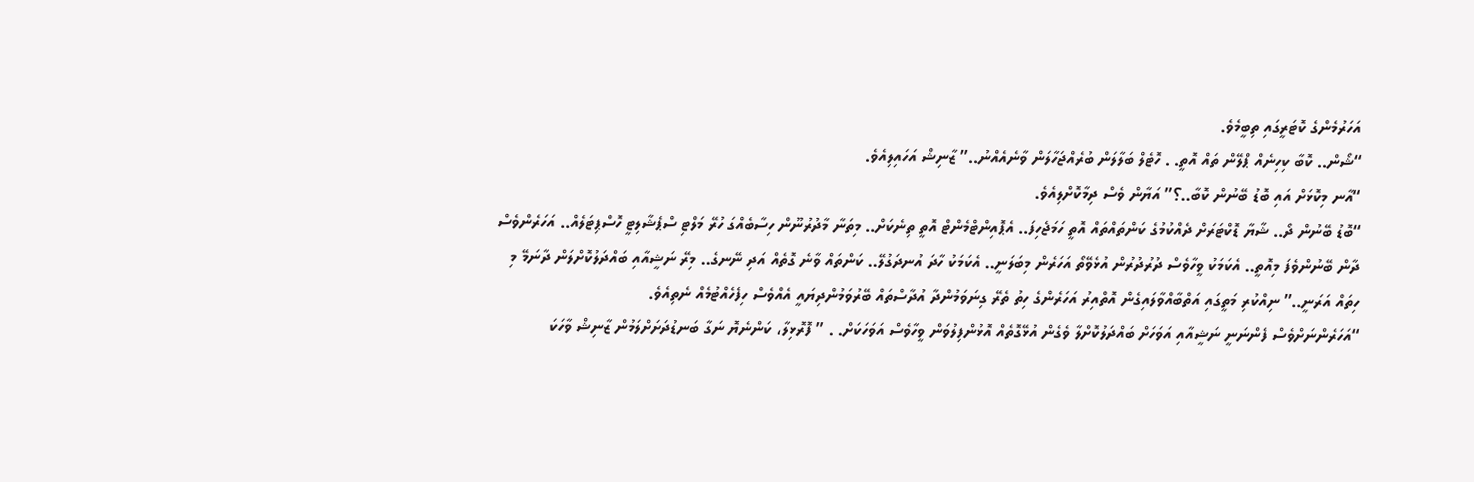އަހަރުމެންގެ ކޮޓަރީގައި ތިބީމެވެ.
“ޝޯން.. ކޮބާ ކިހިނެއް ޕްލޭން ތައް އޮތީ. . ހޮޓެލް ބަލާލަން ބުރެއްޖަހާލަން ވާނެއެއްނު..” ޒާނިޝް އަހައިލިއެވެ.
“އާނ މިކޮޅަށް އައި ބޮޑު ބޭނުން ކޮބާ..؟” އަޔާން ވެސް ދިމާކޮށްލިއެވެ.
“ބޮޑު ބޭނުން ދޯ.. ޝާޔާ ޑޮކްޓަރަށް ދެއްކުމުގެ ކަންތައްތައް އޮތީ ހަމަޖެހިފަ.. އެޕޮއިންޓްމެންޓް އޮތީ ތިނެކަށް.. މިތަނާ މާދުރުނޫން ހިސާބެއްގަ ހުރޭ މަލްޓި ސްޕެޝާލިޓީ ހޮސްޕިޓަލެއް.. އަހަރެންވެސް ދާން ބޭނުންވެފަ މިއޮތީ.. އެކަމަކު ވީހާވެސް ދުރުދުރުން އުޅެވޭތޯ އަހަރެން މިބަލަނީ.. އެކަމަކު ހާދަ އުނދަގުލޭ.. ކަންތައް ވާނެ ގޮތެއް އަދި ނޭނގެ.. މިރޭ ނަޝީއާއި ބައްދަލުކޮށްލަން ދާނަމޭ މި ހިތައް އަރަނީ..” ނިއްކުރި މަތީގައި އަތްބާއްވާލައިގެން އޮތްއިރު އަހަރެންގެ ހިތު ތެރޭ ގިނަވަމުންދާ އުދާސްތައް ބޭރުވަމުންދިޔައީ އެއްވެސް ހިފެހެއްޓުމެއް ނެތިއެވެ.
“އަހަރެންނަށްވެސް ފެންނަނީ ނަޝީއާއި އަވަހަށް ބައްދަލުކޮށްލާ ވެގެން އުޅޭގޮތެއް އޮޅުންފިލުވަން ވީހާވެސް އަވަހަކަށް. . ” ފޮރޮޅިލާ، ކަންނެޔޮ ނަގާ ބަނޑުދަށަށްލަމުން ޒާނިޝް ވާހަކަ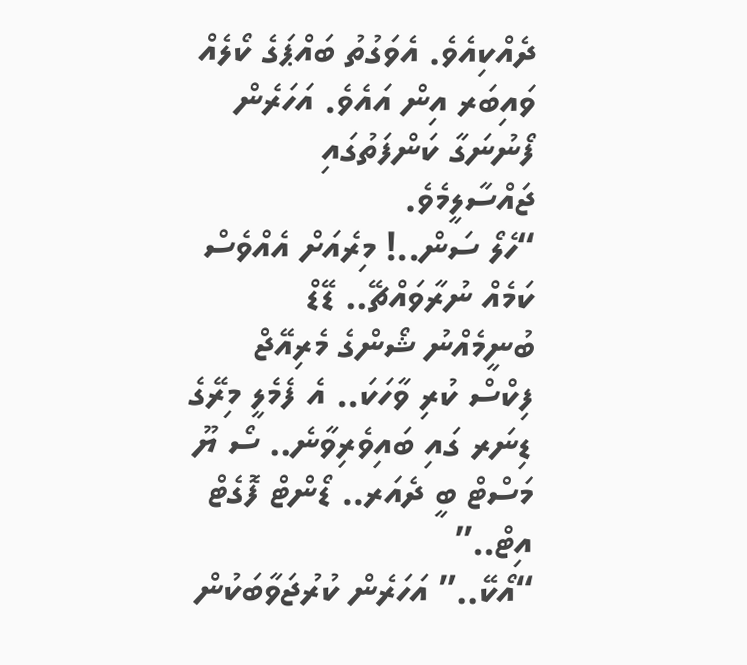ދެއްކިއެވެ. އެވަގުތު ބައްޕަގެ ކޯލެއް ވައިބަރ އިން އައެވެ. އަހަރެން ފޯނުނަގާ ކަންފަތުގައި ޖައްސާލީމެވެ.
“ހެލޯ ސަން..! މިރެއަށް އެއްވެސް ކަމެއް ނުރާވައްޗޭ.. ޑޭޑް ބުނީމެއްނު ޝޯންގެ މެރިއޭޖް ފިކްސް ކުރި ވާހަކަ.. އެ ފެމެލީ މިރޭގެ ޑިނަރ ގައި ބައިވެރިވާނެ.. ސޯ ޔޫ މަސްޓް ބީ ދެއަރ.. ޑޯންޓް ފޮގެޓް އިޓް..”
“އޯކޭ..” އަހަރެން ކުރުޖަވާބަކުން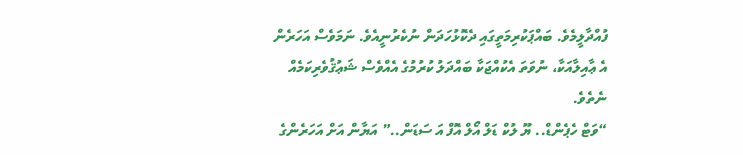ފުއްދާލީމެވެ. ބައްޕަކުރިމަތީގައި ދެކޮޅުހަދަން ނުކެރުނީއެވެ. ނަމަވެސް އަހަރެން އެ ޢާއިލާއަކާ، ނުވަތަ އެކުއްޖަކާ ބައްދަލު ކުރުމުގެ އެއްވެސް ޝަޢުޤުވެރިކަމެއް ނެތެވެ.
“ވަޓް ހެޕެންޑް.. ޔޫ ލުކް ޑަލް އޯލް އޮފް އަ ސަޑަން..” އަޔާން އަށް އަހަރެންގެ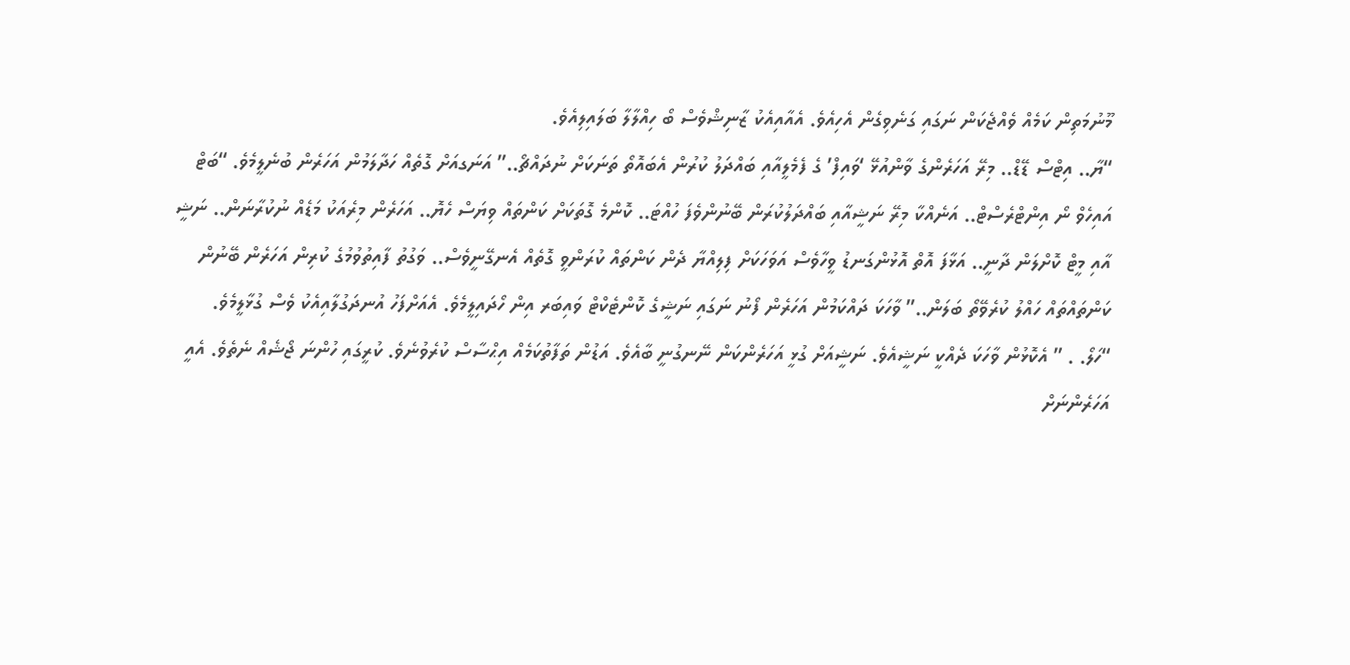މޫނުމަތިން ކަމެއް ވެއްޖެކަން ނަގައި ގަނެވިގެން އެހިއެވެ. އެއާއިއެކު ޒާނިޝްވެސް ބޯ ހިއްލާލާ ބަލައިލިއެވެ.
“ޔާ.. އިޓްސް ޑޭޑް.. މިރޭ އަހަރެންގެ ވާންއުޅޭ ‘ވައިފް’ ގެ ފެމެލީއާއި ބައްދަލު ކުރުން އެބައޮތޯ ތަނަކަށް ނުދައްޗޯ..” އަނަގއަށް ގޮތެއް ހަދާލަމުން އަހަރެން ބުނެލީމެވެ. “ބަޓް އައިހެވް ނޯ އިންޓްރެސްޓް.. އަނެއްކާ މިރޭ ނަޝީއާއި ބައްދަލުކުރަން ބޭނުންވެފަ ހުއްޓަ.. ކޮންމެ ގޮތަކަށް ކަންތައް ވިޔަސް ހެޔޮ.. އަހަރެން މިރެއަކު މަޑެއް ނުކުރާނަން.. ނަޝީ އާއި މީޓް ކޮށްލަން ދާނީ.. އަޅާފަ އޮތް އޮޅުންގަނޑު ވީހާވެސް އަވަހަކަށް ފިލިއްޔާ ދެން ކަންތައް ކުރަންވީ ގޮތެއް އެނގޭނީވެސް.. ވަގުތު ފާއިތުވުމުގެ ކުރިން އަހަރެން ބޭނުން ކަންތައްތައް ހައްލު ކުރެވޭތޯ ބަލަން..” ވާހަކަ ދައްކަމުން އަހަރެން ފޯނު ނަގައި ނަޝީގެ ކޮންޓެކްޓް ވައިބަރ އިން ހޯދައިލީމެވެ. އެއަށްފަހު އުނދަގުލާއިއެކު ވެސް ގުޅާލީމެވެ.
“ހަލޯ. . ” އެކޮޅުން ވާހަކަ ދެއްކީ ނަޝީއެވެ. ނަޝީއަށް ގުޅީ އަހަރެންކަން ނޭނގުނީ ބާއެވެ. އަޑުން ތަފާތުކަމެއް އިޙްސާސް ކުރެވުނެވެ. ކުރީގައި ހުންނަ ޖޯޝެއް ނެތެވެ. އެއީ އަހަރެންނަށް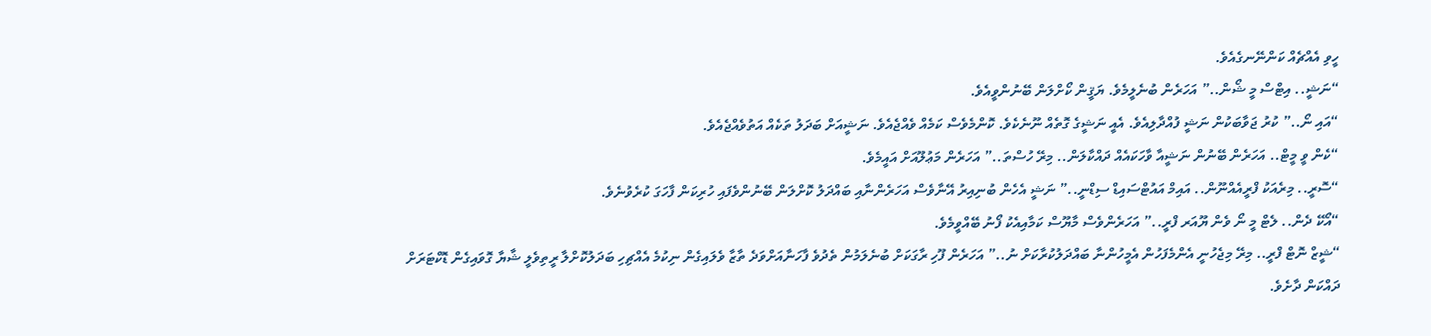ހީވި އެއްޗެއް ކަންނޭނގެއެވެ.
“ނަޝީ.. އިޓްސް މީ ޝޯން..” އަހަރެން ބުނެލީމެވެ. ޔަޤީން ކޯށްލަން ބޭނުންވީއެވެ.
“އައި ނޯ..” ކުރު ޖަވާބަކުން ނަޝީ ފުއްދާލިއެވެ. އެއީ ނަޝީގެ ގޮތެއް ނޫނެކެވެ. ކޮންމެވެސް ކަމެއް ވެއްޖެއެވެ. ނަޝީއަށް ބަދަލު ތަކެއް އަތުވެއްޖެއެވެ.
“ކެން ވީ މީޓް.. އަހަރެން ބޭނުން ނަޝީއާ ވާހަކައެއް ދައްކާލަން.. މިރޭ ހުސްތަ..” އަހަރެން މަޢުލޫއަށް އައީމެވެ.
“ސޮރީ.. މިރެއަކު ފްރީއެއްނޫން.. އައިމް އައުޓްސައިޑް ސިޑްނީ..” ނަޝީ އެހެން ބުނިއިރު އޭނާވެސް އަހަރެންނާއި ބައްދަލު ކޮށްލަން ބޭނުންވެފައި ހުރިކަން ފާހަގަ ކުރެވުނެވެ.
“އޯކޭ ދެން.. ލެޓް މީ ނޯ ވެން ޔޫއަރ ފްރީ..” އަހަރެންވެސް މާޔޫސް ކަމާއިއެކު ފޯނު ބޭއްވީމެވެ.
“ޝީޒް ނޮޓް ފްރީ.. މިރޭ މިޖެހުނީ އެންމެފަހުން އެމީހުންނާ ބައްދަލުކުރާކަށް ނު..” އަހަރެން ފޫހި ރާގަކަށް ބުނެލަމުން ތެދުވެ ފާހަނާއަށްވަދެ ތާޒާ ވެލައިގެން ނިކުމެ އެއްޗިހި ބަދަލުކޮށްލާ ރީތިވެލީ ޝާޔާ ގޮވައިގެން ޑޮކްޓަރަށް ދައްކަން ދާށެވެ.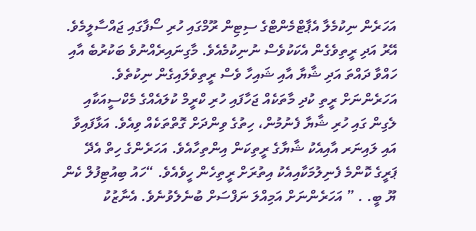އަހަރެން ނިކުމެލާ އެޕާޓްމެންޓްގެ ސިޓިން ރޫމްގައި ހުރި ސޯފާގައި ޖައްސާލީމެވެ. އޭރު އަދި ރީތިވެގެން އެކަކުވެސް ނުނިކުމެއެވެ. މާގިނައިރެއްނުވެ ބަކުރުބެ އާއި ހައްވާ ދައްތަ އަދި ޝާޔާ އާއި ޝައިހާ ވެސް ރީތިވެލައިގެން ނިކުތެވެ. އަހަރެންނަށް ރީތި ކުދި މާތަކެއް ޖަހާފައި ހުރި ކްރީމް ކުލައެއްގެ މެކްސީއަކާއި ލެގިން ގައި ހުރި ޝާޔާ ފެނުމުން، ހިތުގެ ވިންދަށް ގޮތްތަކެއް ވިއެވެ. އަޅާފައިވާ އައި ލައިނަރ އާއިއެކު ޝާޔާގެ ރީތިކަން އިންތިހާއެވެ. އަހަރެންގެ ހިތް އެދޭ ޕަރީގެ ކޮންމެ ފެނިލުމަކާއިއެކު އިތުރަށް ރީތިހެން ހީވެއެވެ. “ހައު ބިއުޓިފުލް ކެން ޔޫ ބީ. . ” އަހަރެންނަށް އަމިއްލަ ނަފްސަށް ބުނެލެވުނެވެ. އެނާޒުކު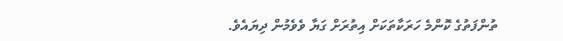ތުންފަތުގެ ކޮންމެ ހަރަކާތަކަށް އިތުރަށް ގަޔާ ވެވެމުން ދިޔައެވެ.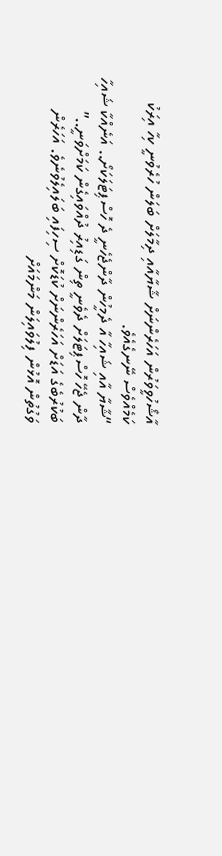އާޝޯހުވީވަރުން އަހަރެންނަށް ޝާޔާއާއި ދިމާލަށް ބަލަން ހުރެވުނީ ކިހާ އިރަކު ކަމެއްވެސް ނޭނގެއެވެ.
“ޝާޔާ އާއި ޝައިހާ އާ ދެމީހުން ދާންޖެހެނީ ދެ ހޮސްޕިޓަލަކަށޯ.. އަނެއްކާ ޝައިހާ ދާން ޖެހޭ ހޮސްޕިޓަލަށް ދެވެނީ ތިން ގަޑިއިރު ދުއްވައިގެން ކަމަށްވަނީ..” ބަކުރުބެގެ އަޑަށް އަހަރެންނަށް ކުޑަކޮށް ސިހިފައި ބަލައިލެވުނެވެ. އަހަރެން ވަގުތުން އޮޅުން ފިލުވައިލަން މަންމައަށް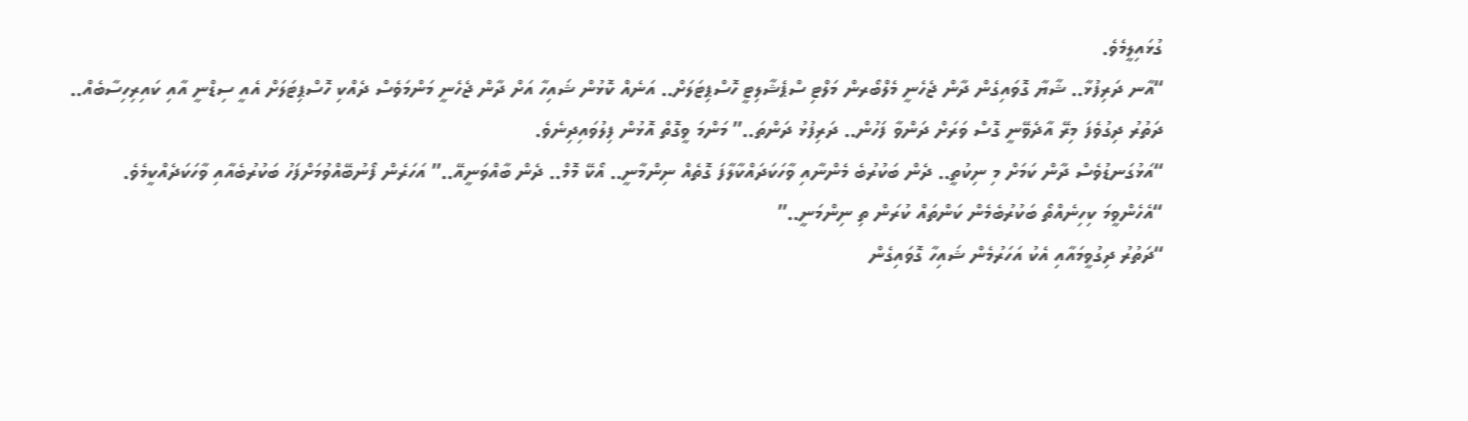ގުޅައިލީމެވެ.
“އާނ ދަރިފުޅާ.. ޝާޔާ ގޮވައިގެން ދާން ޖެހެނީ މެލްބޯރން މަލްޓި ސްޕެޝާލިޓީ ހޮސްޕިޓަލަށް.. އަނެއް ކޮޅުން ޝައިހާ އަށް ދާން ޖެހެނީ މަންމަވެސް ދެއްކި ހޮސްޕިޓަލަށް އެއީ ސިޑްނީ އާއި ކައިރިހިސާބެއް.. ދަތުރު ދިގުވެފަ މިރޭ އާދެވޭނީ ގޮސް ވަރަށް ދަންވާ ފަހުން.. ދަރިފުޅު ދަންތަ..” މަންމަ ވީގޮތް އޮޅުން ފިލުވައިދިނެވެ.
“އަޅުގަނޑުވެސް ދާން ކަމަށް މި ނިކުތީ.. ދެން ބަކުރުބެ މެންނާއި ވާހަކަދައްކާލާފަ ގޮތެއް ނިންމާނީ.. އޯކޭ މޮމް.. ދެން ބާއްވަނީއޭ..” އަހަރެން ފޯނުބޭއްވުމަށްފަހު ބަކުރުބެއާއި ވާހަކަދެއްކީމެވެ.
“އެހެންވީމަ ކިހިނެއްތޯ ބަކުރުބެމެން ކަންތައް ކުރަން ތި ނިންމަނީ..”
“ދަތުރު ދިގުވީމައާއި އެކު އަހަރުމެން ޝައިހާ ގޮވައިގެން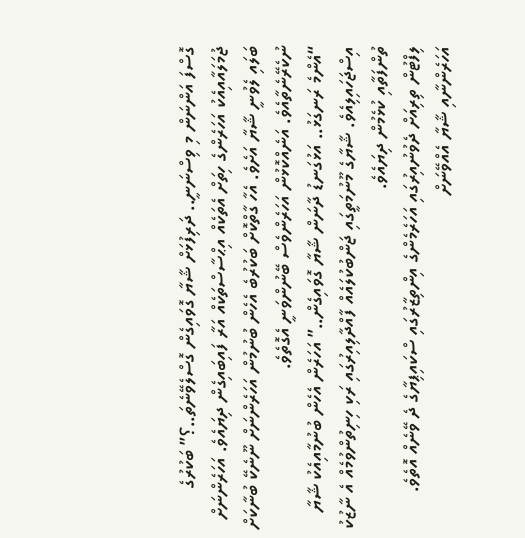ގޮސްފަ އަންނަން މި ވިސްނަނީ.. ދަރިފުޅަށް ޝާޔާ ގޮވައިގެން ގޮސްލެވޭނެތަ..؟” ބަކުރުގެ ޖުމަލައާއިއެކު އަހަރެންގެ ހިތަށް އެތަކެއް އިޙްސާސްތަކެއް އަރާ ފައިބައިގެން ދިޔައެވެ. އަހަރެންނަށް ބަލައި ލެވުނީ ޝާޔާ އަށެވެ. އެހާ ގާތްކޮށް ބަކުރުބެ އެހެން ބުނުމުން އަހަރެންނަށް ނޫނެކޭ ބުނާކަށް ނުކެރޭނެތާއެވެ. އަނެއްކޮޅުން އަހަރެންވެސް ބޭނުންވަނީ އެގޮތެވެ.
“އެންމެ ރަނގަޅު.. އަޅުގަނޑު ދާނަން ޝާޔާ ގޮވައިގެން..” އަހަރެން އެހެން ބުނުމާއިއެކު ޝާޔާ އިސްޖަހައިލިއެވެ. ޝާޔާގެ މޫނުމަތީގައި ޖަންބުކުލައެއް ފާއްދާލިއިރުގައި ރަކި ހިނިތުންވުމެއް އެ ނާޒުކު ތުންފަތާއި ކުޅެމުން ދިޔައެވެ.
ލިފްޓުން ތިރިއަށް ދެވުނުއިރުގައި އަހަރެމެންގެ އިންތިޒާރުގައި ސްކައިޕިޔާގެ ދެ ވޭނެއް އޮތެވެ. އަހަރެންނާއި ޝާޔާ އެއްވޭނަށް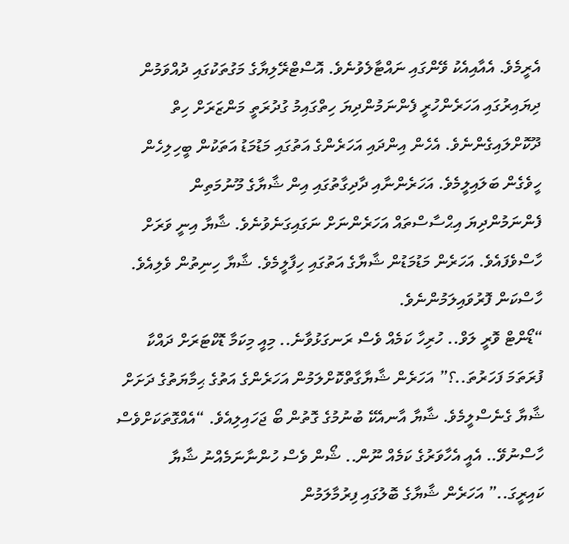އެރީމެވެ. އެއާއިއެކު ވޭންގައި ނައްޓާލެވުނެވެ. އޮސްޓްރޭލިޔާގެ މަގުތަކުގައި ދުއްވަމުން ދިޔައިރުގައި އަހަރެންހުރީ ފެންނަމުންދިޔަ ހިތްގައިމު ގުދުރަތީ މަންޒަރަށް ހިތް ދޫކޮށްލައިގެންނެވެ. އެހެން އިންދައި އަހަރެންގެ އަތުގައި މަޑުމަޑު އަތަކުން ބީހިލިހެން ހީވެގެން ބަލައިލީމެވެ. އަހަރެންނާއި ދާދިގާތުގައި އިން ޝާޔާގެ މޫނުމަތިން ފެންނަމުންދިޔަ އިޙްސާސްތައް އަހަރެންނަށް ނަގައިގަނެވުނެވެ. ޝާޔާ އިނީ ވަރަށް ހާސްވެފައެވެ. އަހަރެން މަޑުމަޑުން ޝާޔާގެ އަތުގައި ހިފާލީމެވެ. ޝާޔާ ހިނިތުން ވެލިއެވެ. ހާސްކަން ފޮރުވައިލަމުންނެވެ.
“ޑޯންޓް ވޮރީ ލަވް.. ހުރިހާ ކަމެއް ވެސް ރަނގަޅުވާނެ.. މިއީ މިކަމާ ޑޮކްޓަރަށް ދައްކާ ފުރަތަމަ ފަހަރުތަ..؟” އަހަރެން ޝާޔާގާތްކޮށްލަމުން އަހަރެންގެ އަތުގެ ޙިމާޔަތުގެ ދަށަށް ޝާޔާ ގެނެސްލީމެވެ. ޝާޔާ އާނއެކޭ ބުނުމުގެ ގޮތުން ބޯ ޖަހައިލިއެވެ. “އެއްގޮތަކަށްވެސް ހާސްނުވޭ.. އެއީ އެހާވަރުގެ ކަމެއް ނޫން.. ޝޯން ވެސް ހުންނާނަމެއްނު ޝާޔާ ކައިރީގަ..” އަހަރެން ޝާޔާގެ ބޮލުގައި ފިރުމާލަމުން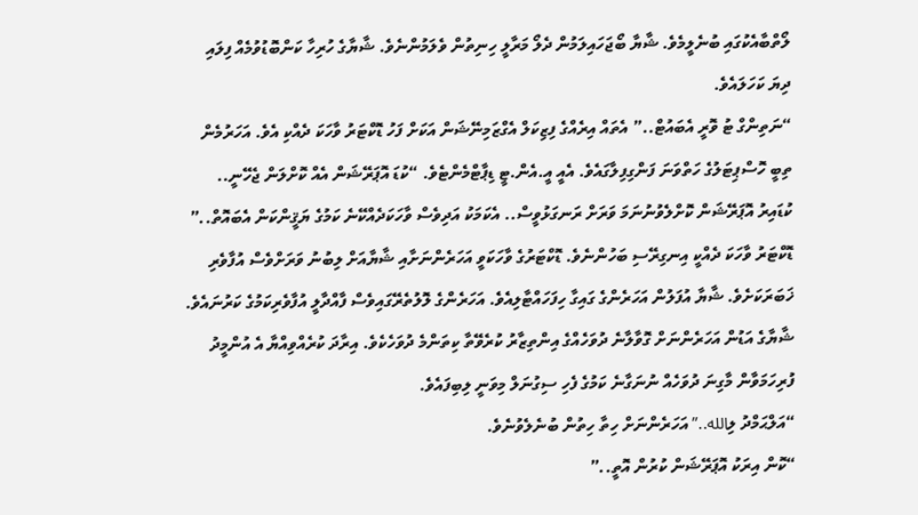ލޯތްބާއެކުގައި ބުނެލީމެވެ. ޝާޔާ ބޯޖަހައިލަމުން ދެލޯ މަރާލީ ހިނިތުން ވެލަމުންނެވެ. ޝާޔާގެ ހުރިހާ ކަންބޮޑުވުމެއް ފިލައި ދިޔަ ކަހަލައެވެ.
“ނަތިންގް ޓު ވޮރީ އެބައުޓް..” އެތައް އިރެއްގެ ފިޒިކަލް އެގްޒަމިނޭޝަން އަކަށް ފަހު ޑޮކްޓަރު ވާހަކަ ދެއްކި އެވެ. އަހަރުމެން ތިބީ ހޮސްޕިޓަލުގެ ހަތްވަނަ ފަންގިފިލާގައެވެ. އެއީ އީ.އެން.ޓީ ޑިޕާޓްމެންޓެވެ. “ކުޑަ އޮޕަރޭޝަން އެއް ކޮށްލަން ޖެހޭނީ.. ކުޑައިރު އޮޕަރޭޝަން ކޮށްލެވުނުނަމަ ވަރަށް ރަނގަޅުވީސް.. އެކަމަކު އަދިވެސް ވާހަކަދެއްކޭނެ ކަމުގެ ޔަޤީންކަން އެބައޮތް..” ޑޮކްޓަރު ވާހަކަ ދެއްކީ އިނގިރޭސި ބަހުންނެވެ. ޑޮކްޓަރުގެ ވާހަކަވީ އަހަރެންނަށާއި ޝާޔާއަށް ލިބުނު ވަރަށްވެސް އުފާވެރި ޚަބަރަކަށެވެ. ޝާޔާ އުފަލުން އަހަރެންގެ ގައިގާ ހިފަހައްޓާލިއެވެ. އަހަރެންގެ ލޮލުތެރޭގައިވެސް ފާއްދާލީ އުފާވެރިކަމުގެ ކަރުނައެވެ. ޝާޔާގެ އަޑުން އަހަރެންނަށް ގޮވާލާނެ ދުވަހެއްގެ އިންތިޒާރު ކުރެވޭތާ ކިތަންމެ ދުވަހެކެވެ. އިރާދަ ކުރެއްވިއްޔާ އެ އުންމީދު ފުރިހަމަވާން މާގިނަ ދުވަހެއް ނުނަގާނެ ކަމުގެ ފެހި ސިގުނަލް މިވަނީ ލިބިފައެވެ.
“އަލްޙަމްދު ލިالله..” އަހަރެންނަށް ހިތާ ހިތުން ބުނެލެވުނެވެ.
“ކޮން އިރަކު އޮޕަރޭޝަން ކުރުން އޮތީ..”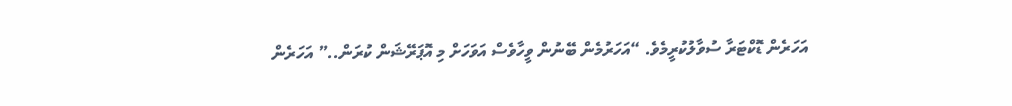އަހަރެން ޑޮކްޓަރާ ސުވާލުކުރީމެވެ. “އަހަރުމެން ބޭނުން ވީހާވެސް އަވަހަށް މި އޮޕަރޭޝަން ކުރަން..” އަހަރެން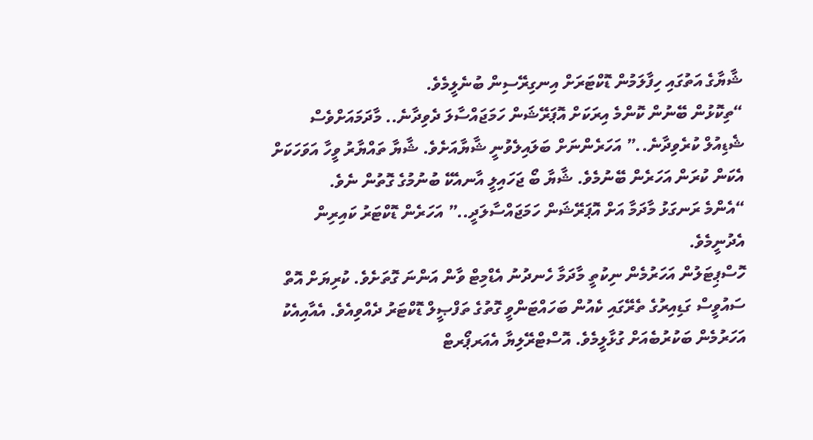ޝާޔާގެ އަތުގައި ހިފާލަމުން ޑޮކްޓަރަށް އިނގިރޭސިން ބުނެލީމެވެ.
“ތިކޮޅުން ބޭނުން ކޮންމެ އިރަކަށް އޮޕަރޭޝަން ހަމަޖައްސާލަ ދެވިދާނެ.. މާދަމައަށްވެސް ޝެޑިއުލް ކުރެވިދާނެ..” އަހަރެންނަށް ބަލައިލެވުނީ ޝާޔާއަށެވެ. ޝާޔާ ތައްޔާރު ވީހާ އަވަހަކަށް އެކަން ކުރަން އަހަރެން ބޭނުމެވެ. ޝާޔާ ބޯ ޖަހައިލީ އާނއެކޭ ބުނުމުގެ ގޮތުން ނެވެ.
“އެންމެ ރަނގަޅު މާދަމާ އަށް އޮޕަރޭޝަން ހަމަޖައްސާލަދީ..” އަހަރެން ޑޮކްޓަރު ކައިރިން އެދުނީމެވެ.
ހޮސްޕިޓަލުން އަހަރުމެން ނިކުތީ މާދަމާ ހެނދުނު އެޑްމިޓް ވާން އަންނަ ގޮތަށެވެ. ކުރިޔަށް އޮތް ސައުވީސް ގަޑިއިރުގެ ތެރޭގައި ކެއުން ބަހައްޓަންވީ ގޮތުގެ ތަފްޞީލް ޑޮކްޓަރު ދެއްވިއެވެ. އެއާއިއެކު އަހަރުމެން ބަކުރުބެއަށް ގުޅާލީމެވެ. އޮސްޓްރޭލިޔާ އެއަރޕޯރޓް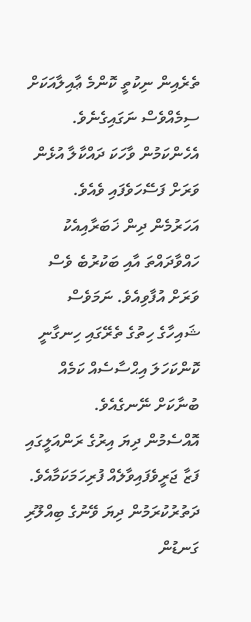ތެރެއިން ނިކުތީ ކޮންމެ ޢާއިލާއަކަށް ސިމެއްވެސް ނަގައިގެނެވެ. އެހެންކަމުން ވާހަކަ ދައްކާލާ އުޅެން ވަރަށް ފަސޭހަވެފައި ވެއެވެ. އަހަރުމެން ދިން ޚަބަރާއިއެކު ހައްވާދައްތަ އާއި ބަކުރުބެ ވެސް ވަރަށް އުފާވިއެވެ. ނަމަވެސް ޝައިހާގެ ހިތުގެ ތެރޭގައި ހިނގާނީ ކޮންކަހަލަ އިޙްސާސެއް ކަމެއް ބުނާކަށް ނޭނގެއެވެ.
އޮއްސެމުން ދިޔަ އިރުގެ ރަންއަލީގައި ފަޒާ ޖަރީވެފައިވާލެއް ފުރިހަމަކަމާއެވެ. ދަތުރުކުރަމުން ދިޔަ ވޭނުގެ ބިއްލޫރި ގަނޑުން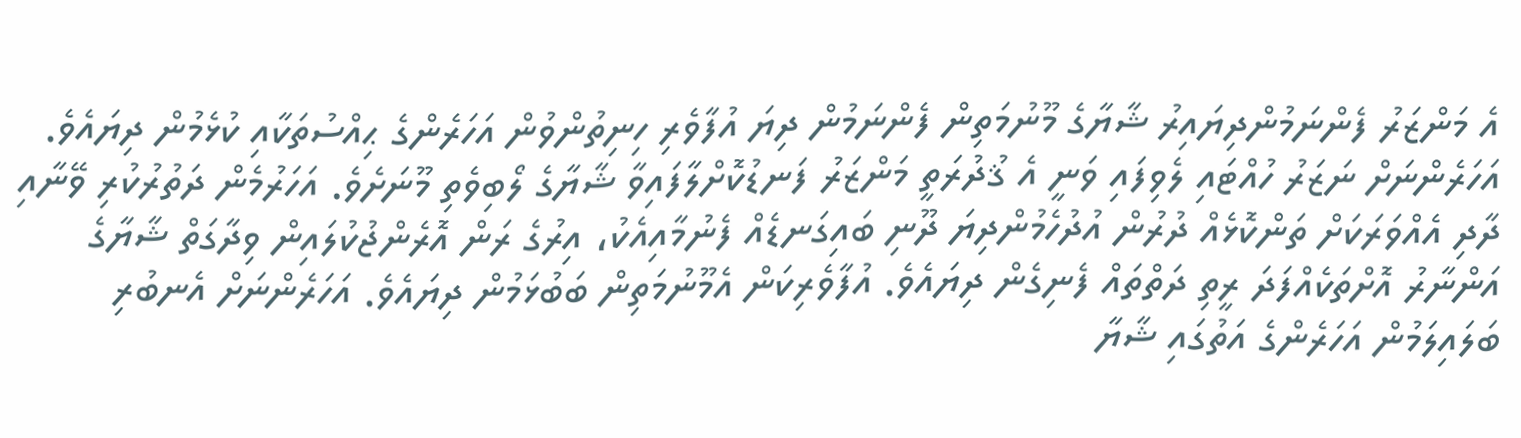އެ މަންޒަރު ފެންނަމުންދިޔައިރު ޝާޔާގެ މޫނުމަތިން ފެންނަމުން ދިޔަ އުފާވެރި ހިނިތުންވުން އަހަރެންގެ ޙިއްސުތަކާއި ކުޅެމުން ދިޔައެވެ. އަހަރެންނަށް ނަޒަރު ހުއްޓައި ލެވިފައި ވަނީ އެ ޤުދުރަތީ މަންޒަރު ފަނޑުކޮށްލާފައިވާ ޝާޔާގެ ލޯބިވެތި މޫނަށެވެ. އަހަރުމެން ދަތުރުކުރި ވޭނާއި ދާދި އެއްވަރަކަށް ތަންކޮޅެއް ދުރުން އުދުހެމުންދިޔަ ދޫނި ބައިގަނޑެއް ފެނުމާއިއެކު، އިރުގެ ރަން އޮރެންޖުކުލައިން ވިދާގަތް ޝާޔާގެ އަންނާރު އޮށްތަކެއްފަދަ ރީތި ދަތްތައް ފެނިގެން ދިޔައެވެ. އުފާވެރިކަން އެމޫނުމަތިން ބަބުޅަމުން ދިޔައެވެ. އަހަރެންނަށް އެނބުރި ބަލައިލަމުން އަހަރެންގެ އަތުގައި ޝާޔާ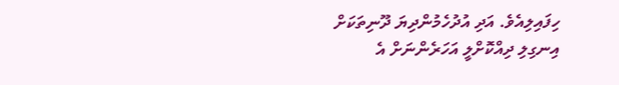ހިފައިލިއެވެ. އަދި އުދުހެމުންދިޔަ ދޫނިތަކަށް އިނގިލި ދިއްކޮށްލީ އަހަރެންނަށް އެ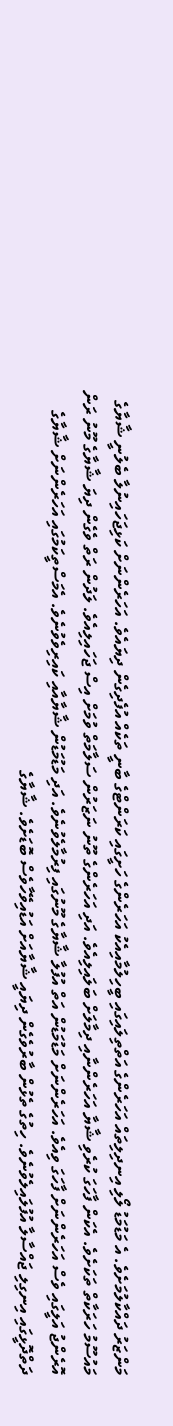މަންޒަރު ދައްކާލުމަށެވެ. އެ މަޑުމަޑު ލޯލި އިނދިލިތައް އަހަރެންގެ އަތްތިލައިގައި ބީހިލުމާއިއެކު އަހަރެންގެ ހަށީގައި ކަރަންޓްގެ ބާނީ ތަކެއް އުފެދިގެން ދިޔައެވެ. އަހަރެންނަށް ކަޅިޖަހައިނުލާ ބެލުނީ ޝާޔާގެ މައުސޫމު ހަރަކާތް ތަކަށެވެ. އެކަން ފާހަގަ ކުރެވި ޝާޔާ އަހަރެންނާއި ދިމާލަށް ބަލައިލިއެވެ. އަދި އަހަރެންގެ ތޫނު ނަޒަރުން ސަލާމަތް ވުމަށް އިސް ޖަހައިލިއެވެ. ލަދުން ރަތް ވެގެން ދިޔަ ޝާޔާގެ މޫނު ރަން އޮރެންޖު އަލީގައި ވެސް އަހަރެންނަށް ފާހަގަ ވިއެވެ. އަހަރެންނަށް މަޑުމަޑުން އަތް އުފުލާ ޝާޔާގެ މޫނުގައި ފިރުމާލެވުނެވެ. އަދި މަޑުމަޑުން ޝާޔާއާއި ކައިރިވެވުނެވެ. އެމަސްތީކަމުގައި އަހަރެންނަށް ޝާޔާގެ ދަތްދޮޅީގައި އިނގިލި ޖައްސާލާ އުފުލައިލެވުނެވެ. ހިތުގެ ތެޅުން ބާރުވެގެން ދިޔައީ ޝާޔާއަށް އަޑުއިވޭހާވެސް ބޮޑަށެވެ. ޝާޔާގެ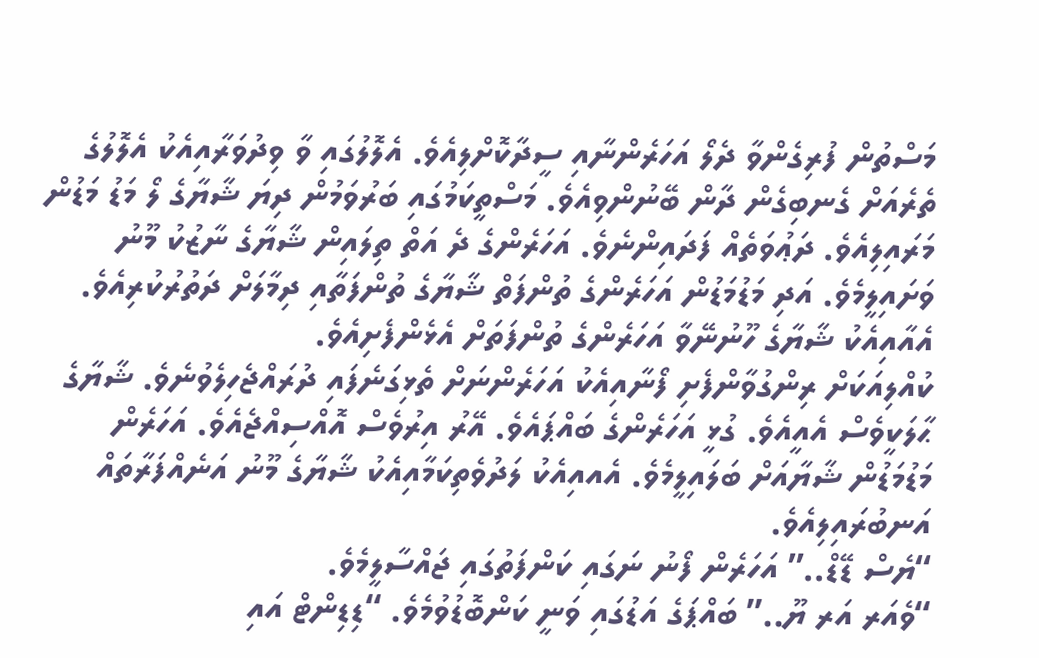މަސްތުން ފުރިގެންވާ ދެލޯ އަހަރެންނާއި ސީދާކޮށްލިއެވެ. އެލޮލުގައި ވާ ވިދުވަރާއިއެކު އެލޮލުގެ ތެރެއަށް ގެނބިގެން ދާން ބޭނުންވިއެވެ. މަސްތީކަމުގައި ބަރުވަމުން ދިޔަ ޝާޔާގެ ލޯ މަޑު މަޑުން މަރައިލިއެވެ. ދަޢުވަތެއް ފަދައިންނެވެ. އަހަރެންގެ ދެ އަތް ތިލައިން ޝާޔާގެ ނާޒުކު މޫނު ވަށައިލީމެވެ. އަދި މަޑުމަޑުން އަހަރެންގެ ތުންފަތް ޝާޔާގެ ތުންފަތާއި ދިމާލަށް ދަތުރުކުރިއެވެ. އެއާއިއެކު ޝާޔާގެ ހޫނުނޭވާ އަހަރެންގެ ތުންފަތަށް އެޅެންފެށިއެވެ.
ކުއްލިއަކަށް ރިންގުވާންފެށި ފޯނާއިއެކު އަހަރެންނަށް ތެޅިގަނެފައި ދުރައްޖެހިލެވުނެވެ. ޝާޔާގެ ޙާލަކީވެސް އެއީއެވެ. ގުޅީ އަހަރެންގެ ބައްޕައެވެ. އޭރު އިރުވެސް އޮއްސިއްޖެއެވެ. އަހަރެން މަޑުމަޑުން ޝާޔާއަށް ބަލައިލީމެވެ. އެއއިއެކު ލަދުވެތިކަމާއިއެކު ޝާޔާގެ މޫނު އަނެއްފަރާތައް އަނބުރައިލިއެވެ.
“ޔެސް ޑޭޑް..” އަހަރެން ފޯނު ނަގައި ކަންފަތުގައި ޖައްސާލީމެވެ.
“ވެއަރ އަރ ޔޫ..” ބައްޕަގެ އަޑުގައި ވަނީ ކަންބޮޑުވުމެވެ. “ޑިޑިންޓް އައި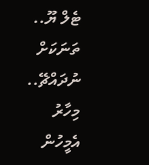ޓެލް ޔޫ.. ތަނަކަށް ނުދައްޗޭ.. މިހާރު އެމީހުން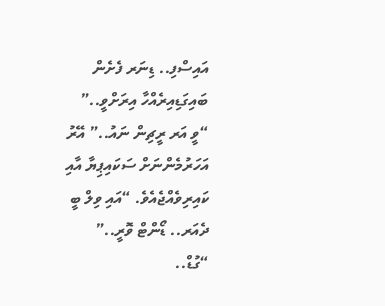އައިސްފި.. ޑިނަރ ފެށެން ބައިގަޑިއިރެއްހާ އިރަށްވީ..”
“ވީ އަރ ރީޗިން ނައު..” އޭރު އަހަރުމެންނަށް ސަކައިޕިޔާ އާއި ކައިރިވެއްޖެއެވެ. “އައި ވިލް ބީ ދެއަރ.. ޑޯންޓް ވޮރީ..”
“ގުޑް..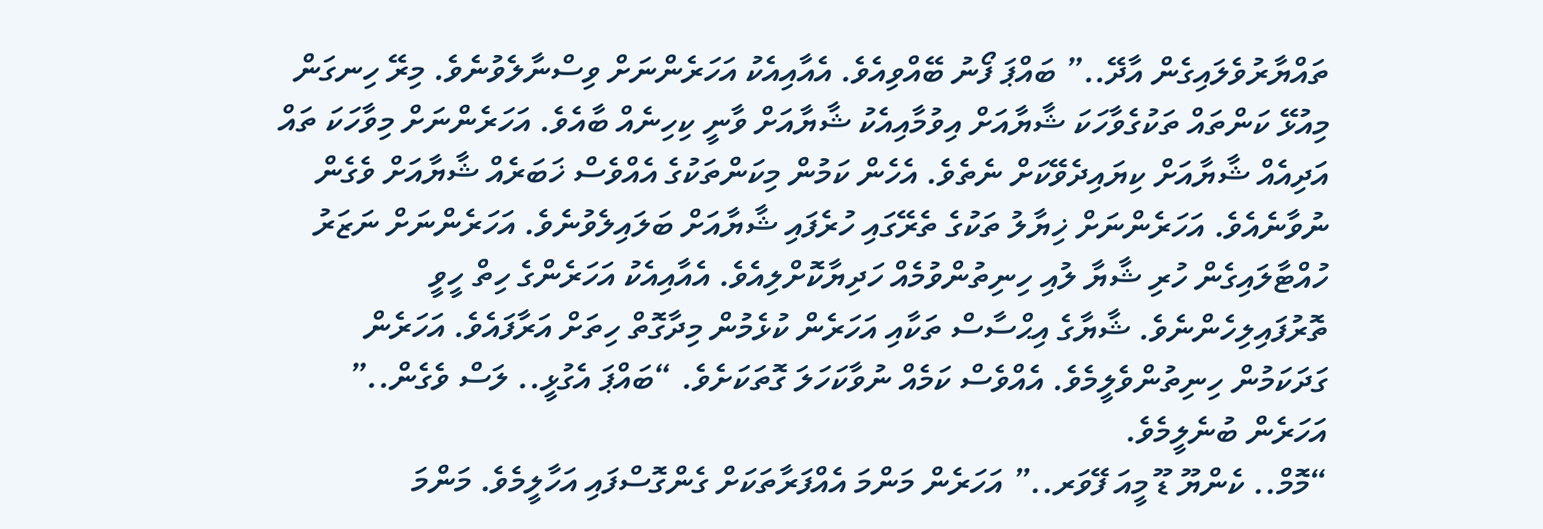ތައްޔާރުވެލައިގެން އާދޭ..” ބައްޕަ ފޯނު ބޭއްވިއެވެ. އެއާއިއެކު އަހަރެންނަށް ވިސްނާލެވުނެވެ. މިރޭ ހިނގަން މިއުޅޭ ކަންތައް ތަކުގެވާހަކަ ޝާޔާއަށް އިވުމާއިއެކު ޝާޔާއަށް ވާނީ ކިހިނެއް ބާއެވެ. އަހަރެންނަށް މިވާހަކަ ތައް އަދިއެއް ޝާޔާއަށް ކިޔައިދެވޭކަށް ނެތެވެ. އެހެން ކަމުން މިކަންތަކުގެ އެއްވެސް ޚަބަރެއް ޝާޔާއަށް ވެގެން ނުވާނެއެވެ. އަހަރެންނަށް ޚިޔާލު ތަކުގެ ތެރޭގައި ހުރެފައި ޝާޔާއަށް ބަލައިލެވުނެވެ. އަހަރެންނަށް ނަޒަރު ހުއްޓާލައިގެން ހުރި ޝާޔާ ލުއި ހިނިތުންވުމެއް ހަދިޔާކޮށްލިއެވެ. އެއާއިއެކު އަހަރެންގެ ހިތް ހީވީ ތޮރުފައިލިހެންނެވެ. ޝާޔާގެ އިޙްސާސް ތަކާއި އަހަރެން ކުޅެމުން މިދާގޮތް ހިތަށް އަރާފައެވެ. އަހަރެން ގަދަކަމުން ހިނިތުންވެލީމެވެ. އެއްވެސް ކަމެއް ނުވާކަހަލަ ގޮތަކަށެވެ. “ބައްޕަ އެގުޅީ.. ލަސް ވެގެން..” އަހަރެން ބުނެލީމެވެ.
“މޮމް.. ކެންޔޫ ޑޫ މީއަ ފޭވަރ..” އަހަރެން މަންމަ އެއްފަރާތަކަށް ގެންގޮސްފައި އަހާލީމެވެ. މަންމަ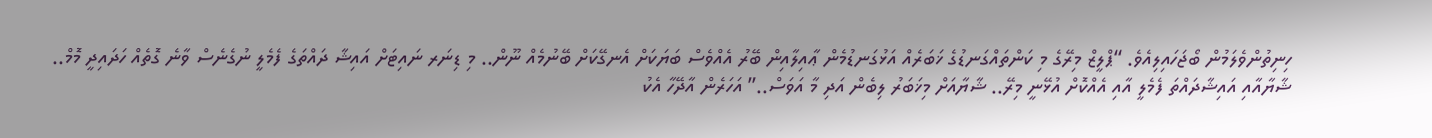ހިނިތުންވެލަމުން ބޯޖަހައިލިއެވެ. “ޕްލީޒް މިރޭގެ މި ކަންތައްގަނޑުގެ ޚަބަރެއް އަޅުގަނޑުމެން ޢާއިލާއިން ބޭރު އެއްވެސް ބަޔަކަށް އެނގޭކަށް ބޭނުމެއް ނޫން.. މި ޑިނަރ ނައިޓަށް އައިޝާ ދައްތަގެ ފެމެލީ ނުގެނެސް ވާނެ ގޮތެއް ހަދައިދީ މޮމް.. ޝާޔާއާއި އައިޝާދައްތަ ފެމެލީ އާއި އެއްކޮށް އުޅޭނީ މިރޭ.. ޝާޔާއަށް މިޚަބަރު ލިބެން އަދި މާ އަވަސް..” އަހަރެން އާދޭހާ އެކު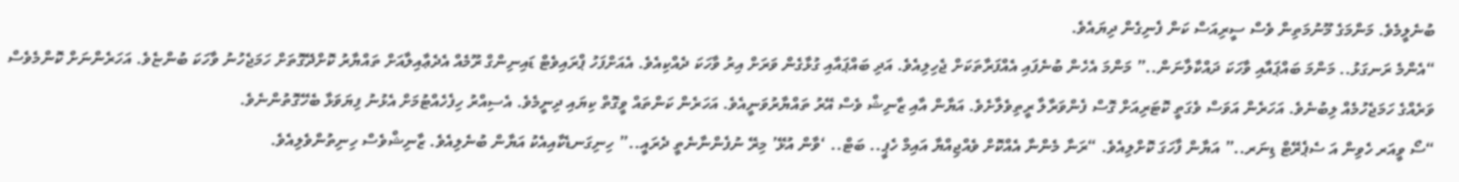ބުނެލީމެވެ. މަންމަގެ މޫނުމަތިން ވެސް ސީރިއަސް ކަން ފެނިގެން ދިޔައެވެ.
“އެންމެ ރަނގަޅު.. މަންމަ ބައްޕައާއި ވާހަކަ ދައްކާލާނަން..” މަންމަ އެހެން ބުނެފައި އެއްފަރާތަކަށް ޖެހިލިއެވެ. އަދި ބައްޕައާއި ގުޅާގެން ވަރަށް އިރު ވާހަކަ ދެއްކިއެވެ. އެއަށްފަހު ޕްރައިވެޓް ޑައިނިންގް ރޫމެއް އެދެޢާއިލާއަށް ތައްޔާރު ކޮށްދޭގޮތަށް ހަމަޖެހުނު ވާހަކަ ބުންޏެވެ. އަހަރެންނަށް ކޮންމެވެސް ވަރެއްގެ ހަމަޖެހުމެއް ލިބުނެވެ. އަހަރެން އަވަސް ވެގަތީ ކޮޓަރިއަށް ގޮސް ފެންވަރާލާ ރީތިވެލާށެވެ. އަޔާން އާއި ޒާނިޝް ވެސް އޭރު ތައްޔާރުވަނީއެވެ. އަހަރެން ކަންތައް ވީގޮތް ކިޔައި ދިނީމެވެ. އެސިއްރު ހިފެހެއްޓުމަށް އެޅުނު ފިޔަވަޅާ ބެހޭގޮތުންނެވެ.
“ސޯ ވީއަރ ހެވިން އަ ސެޕެރޭޓް ޑިނަރ..” އަޔާން ފާހަގަ ކޮށްލިއެވެ. “ރަނާ މެންނާ އެއްކޮށް ވެއްޖިއްޔާ އައިމް ހެޕީ.. ބަޓް.. ‘ވާން އުޅޭ’ މިރޭ ނުފެންނާނެތީ ދެރައީ..” ހިނިގަނޑެކާއިއެކު އަޔާން ބުނެލިއެވެ. ޒާނިޝްވެސް ހިނިތުންވެލިއެވެ.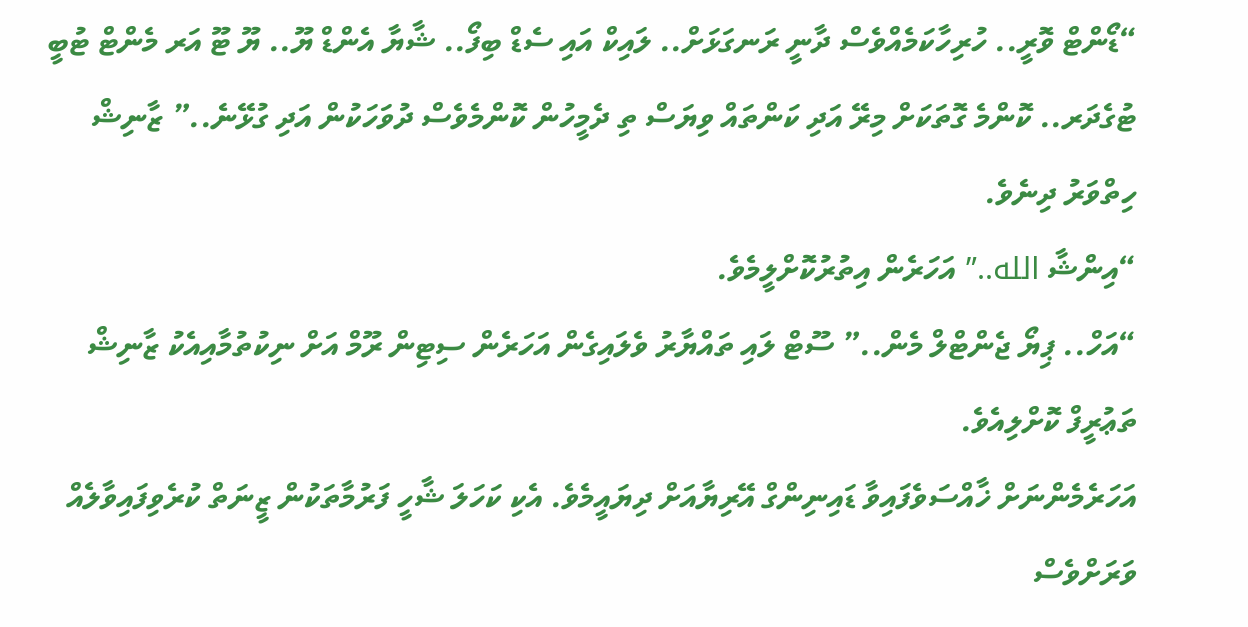“ޑޯންޓް ވޮރީ.. ހުރިހާކަމެއްވެސް ދާނީ ރަނގަޅަށް.. ލައިކް އައި ސެޑް ބިފޯ.. ޝާޔާ އެންޑް ޔޫ.. ޔޫ ޓޫ އަރ މެންޓް ޓުބީ ޓުގެދަރ.. ކޮންމެ ގޮތަކަށް މިރޭ އަދި ކަންތައް ވިޔަސް ތި ދެމީހުން ކޮންމެވެސް ދުވަހަކުން އަދި ގުޅޭނެ..” ޒާނިޝް ހިތްވަރު ދިނެވެ.
“އިންޝާ الله..” އަހަރެން އިތުރުކޮށްލީމެވެ.
“އަހް.. ޕިޔޯ ޖެންޓްލް މެން..” ސޫޓް ލައި ތައްޔާރު ވެލައިގެން އަހަރެން ސިޓިން ރޫމް އަށް ނިކުތުމާއިއެކު ޒާނިޝް ތަޢުރީފް ކޮށްލިއެވެ.
އަހަރެމެންނަށް ޚާއްސަވެފައިވާ ޑައިނިންގް އޭރިޔާއަށް ދިޔައީމެވެ. އެކި ކަހަލަ ޝާހީ ފަރުމާތަކުން ޒީނަތް ކުރެވިފައިވާލެއް ވަރަށްވެސް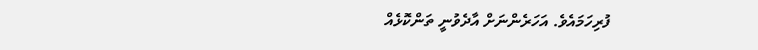ފުރިހަމައެވެ. އަހަރެންނަށް އާދެވުނީ ތަންކޮޅެއް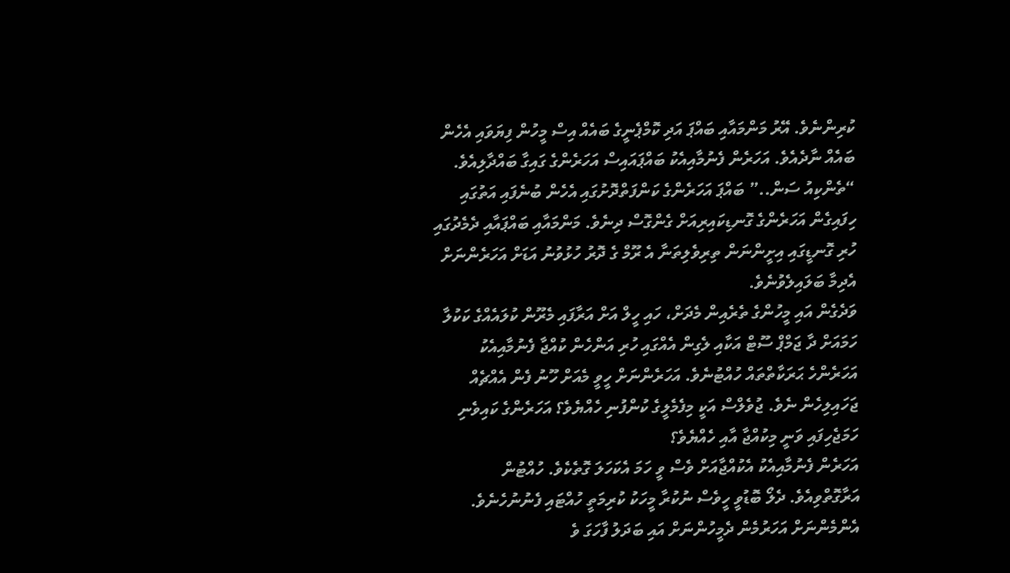ކުރިންނެވެ. އޭރު މަންމައާއި ބައްޕަ އަދި ކޮމްޕެނީގެ ބައެއް އިސް މީހުން ފިޔަވައި އެހެން ބައެއް ނާދެއެވެ. އަހަރެން ފެނުމާއިއެކު ބައްޕައައިސް އަހަރެންގެ ގައިގާ ބައްދާލިއެވެ.
“ތެންކިއު ސަން..” ބައްޕަ އަހަރެންގެ ކަންފަތްދޮށުގައި އެހެން ބުނެފައި އަތުގައި ހިފައިގެން އަހަރެންގެ ގޮނޑިކައިރިއަށް ގެންގޮސް ދިނެވެ. މަންމައާއި ބައްޕައާއި ދެމެދުގައި ހުރި ގޮނޑީގައި އިށީންނަން ތިރިވެލިތަނާ އެ ރޫމް ގެ ދޮރު ހުޅުވުނު އަޑަށް އަހަރެންނަށް އެދިމާ ބަލައިލެވުނެވެ.
ވަދެގެން އައި މީހުންގެ ތެރެއިން މެދަށް، ހައި ހީލް އަށް އަރާފައި މެރޫން ކުލައެއްގެ ކަކުލާ ހަމައަށް ދާ ޖަމްޕް ސޫޓް އަކާއި ލެގިން އެއްގައި ހުރި އަންހެން ކުއްޖާ ފެނުމާއިއެކު އަހަރެންހެ ޙަރަކާތްތައް ހުއްޓުނެވެ. އަހަރެންނަށް ހީވީ މެއަށް ހޫނު ފެން އެއްޗެއް ޖަހައިލިހެން ނެވެ. ޖުވެލްސް އަކީ މިފެމެލީގެ ކުންފުނި ހެއްޔެވެ؟ އަހަރެންގެ ކައިވެނި ހަމަޖެހިފައި ވަނީ މިކުއްޖާ އާއި ހެއްޔެވެ؟
އަހަރެން ފެނުމާއިއެކު އެކުއްޖާއަށް ވެސް ވީ ހަމަ އެކަހަލަ ގޮތެކެވެ. ހުއްޓުން އަރާގޮތްވިއެވެ. ދެލޯ ބޮޑުވީ ހީވެސް ނުކުރާ މީހަކު ކުރިމަތީ ހުއްޓައި ފެނުނުހެނެވެ. އެންމެންނަށް އަހަރުމެން ދެމީހުންނަށް އައި ބަދަލު ފާހަގަ ވެ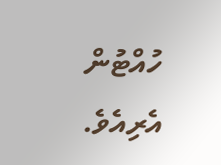ހުއްޓުން އެރިއެވެ.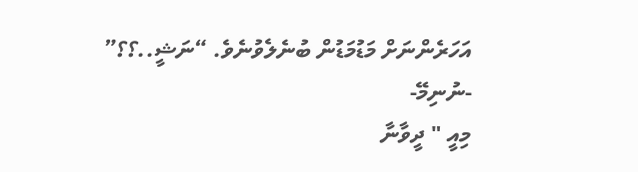އަހަރެންނަށް މަޑުމަޑުން ބުނެލެވުނެވެ. “ނަޝީ..؟؟”
-ނުނިމޭ-
މިއީ " ދީވާނާ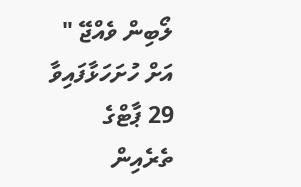ލޯބިން ވެއްޖޭ " އަށް ހުށަހަޅާފައިވާ 29 ޕާޓްގެ ތެރެއިން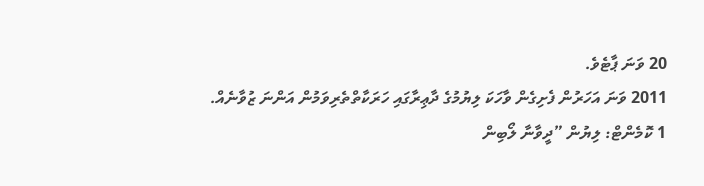20 ވަނަ ޕާޓެވެ.
2011 ވަނަ އަހަރުން ފެށިގެން ވާހަކަ ލިޔުމުގެ ދާޢިރާގައި ހަރަކާތްތެރިވަމުން އަންނަ ޒުވާނެއް.
1 ކޮމެންޓް: ލިޔުން ”ދީވާނާ ލޯބިން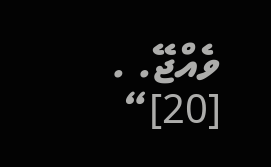ވެއްޖޭ. . [20]“